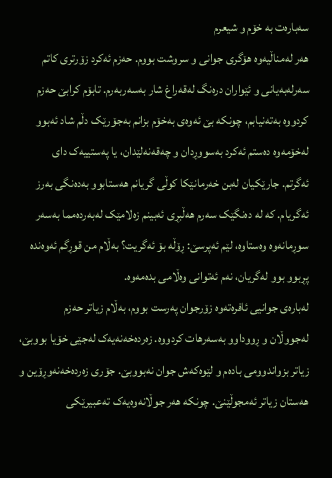سەبارەت بە خۆم و شیعرم
هەر لەمناڵیەوە هۆگری جوانی و سروشت بووم. حەزم ئەکرد زۆرتری کاتم
سەرلەبەیانی و ئێواران درەنگ لەقەراغ شار بەسەربەرم. تابۆم کرابێ حەزم
کردووە بەتەنیابم، چونکە بێ ئەوەی بەخۆم بزانم بەجۆرێک دڵم شاد ئەبوو
لەخۆمەوە دەستم ئەکرد بەسووڕدان و چەقەنەلێدان، یا پەستییەک دای
ئەگرتم. جارێکیان لەبن خەرمانێکا کوڵی گریانم هەستابوو بەدەنگی بەرز
ئەگریام. کە لە دەنگێک سەرم هەڵبڕی ئەبینم زەلامێک لەبەردەمما بەسەر
سوڕمانەوە وەستاوە، لێم ئەپرسێ: ڕۆڵە بۆ ئەگریت؟ بەڵام من قوڕگم ئەوەندە
پڕبوو بوو لەگریان، نەم ئەتوانی وەڵامی بدەمەوە.
لەبارەی جوانیی ئافرەتەوە زۆرجوان پەرست بووم، بەڵام زیاتر حەزم
لەجووڵان و ڕووداوو بەسەرهات کردووە. زەردەخەنەیەک لەجێی خۆیا بووبێ،
زیاتر بزواندوومی بادەم و لێوەکەش جوان نەبووبێ. جۆری زەردەخەنەوڕۆین و
هەستان زیاتر ئەمجوڵێنێ. چونکە هەر جوڵانەوەیەک تەعبیرێکی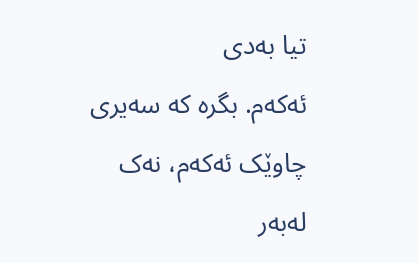تیا بەدی
ئەکەم. بگرە کە سەیری چاوێک ئەکەم، نەک لەبەر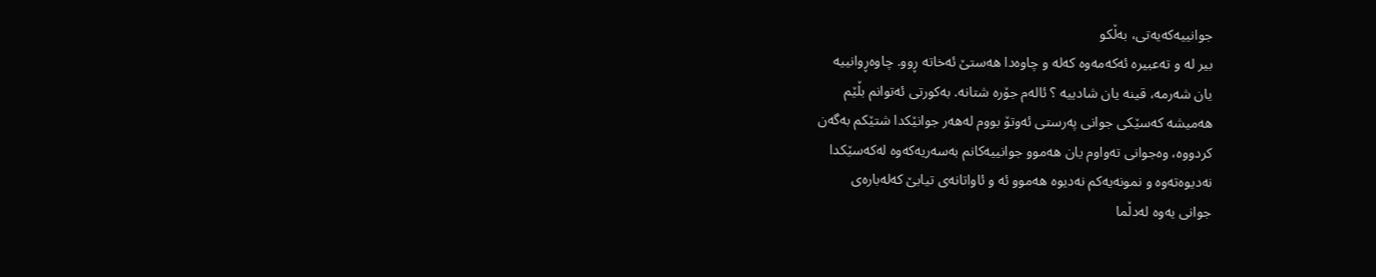جوانییەکەیەتی، بەڵکو
بیر له و تەعبیرە ئەکەمەوە کەله و چاوەدا هەستێ ئەخاتە ڕوو. چاوەڕوانییە
یان شەرمە، قینە یان شادییە ؟ ئالەم جۆرە شتانە. بەکورتی ئەتوانم بڵێم
هەمیشە کەسێکی جوانی پەرستی ئەوتۆ بووم لەهەر جوانێکدا شتێکم بەگەن
کردووە، وەجوانی تەواوم یان هەموو جوانییەکانم بەسەریەکەوە لەکەسێکدا
نەدیوەتەوه و نمونەیەکم نەدیوە هەموو ئه و ئاواتانەی تیابێ کەلەبارەی
جوانی یەوە لەدڵما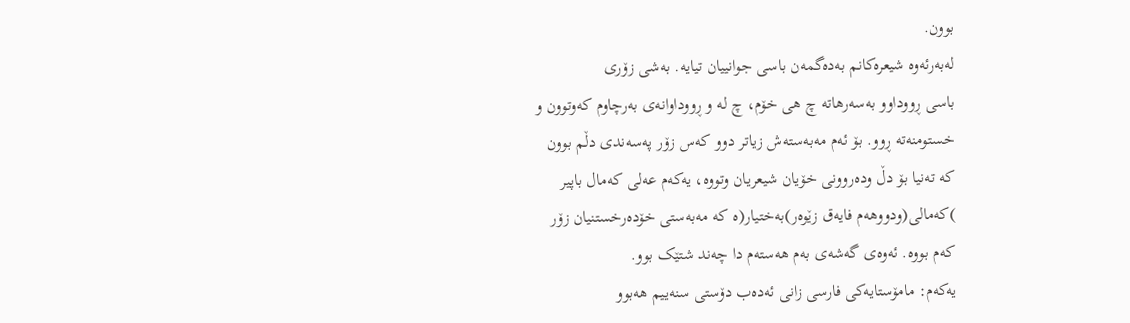بوون.
لەبەرئەوە شیعرەکانم بەدەگمەن باسی جوانییان تیایە. بەشی زۆری
باسی ڕووداوو بەسەرهاتە چ هی خۆم، چ له و ڕووداوانەی بەرچاوم کەوتوون و
خستومنەتە ڕوو. بۆ ئەم مەبەستەش زیاتر دوو کەس زۆر پەسەندی دڵم بوون
کە تەنیا بۆ دڵ ودەروونی خۆیان شیعریان وتووە، یەکەم عەلی کەمال باپیر
)کەمالی(ودووهەم فایەق زێوەر)بەختیار(ە کە مەبەستی خۆدەرخستنیان زۆر
کەم بووە. ئەوەی گەشەی بەم هەستەم دا چەند شتێک بوو.
یەکەم: مامۆستایەکی فارسی زانی ئەدەب دۆستی سنەییم هەبوو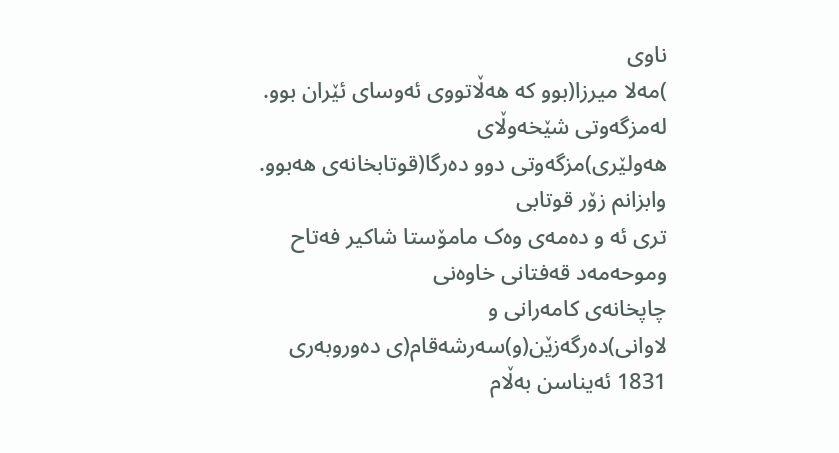ناوی
)مەلا میرزا(بوو کە هەڵاتووی ئەوسای ئێران بوو. لەمزگەوتی شێخەوڵای
هەولێری)مزگەوتی دوو دەرگا(قوتابخانەی هەبوو. وابزانم زۆر قوتابی
تری ئه و دەمەی وەک مامۆستا شاکیر فەتاح وموحەمەد قەفتانی خاوەنی
چاپخانەی کامەرانی و لاوانی)دەرگەزێن(و)سەرشەقام(ی دەوروبەری
1831 ئەیناسن بەڵام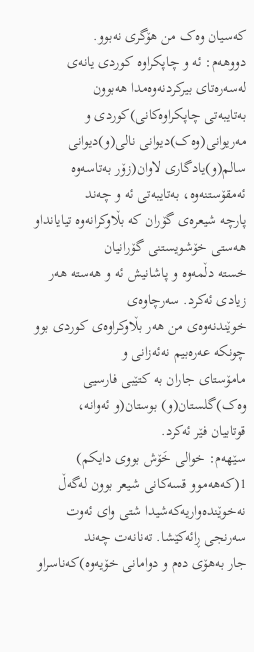کەسیان وەک من هۆگری نەبوو.
دووهەم: ئه و چاپکراوە کوردی یانەی لەسەرەتای بیرکردنەوەمدا هەبوون
بەتایبەتی چاپکراوەکانی)کوردی و مەریوانی(وەک)دیوانی نالی(و)دیوانی
سالم(و)یادگاری لاوان(زۆر بەتاسەوە ئەمقۆستنەوە، بەتایبەتی ئه و چەند
پارچە شیعرەی گۆران کە بڵاوکرانەوە تیایانداو هەستی خۆشویستنی گۆرانیان
خستە دڵمەوه و پاشانیش ئه و هەستە هەر زیادی ئەکرد. سەرچاوەی
خوێندنەوەی من هەر بڵاوکراوەی کوردی بوو چونکە عەرەبیم نەئەزانی و
مامۆستای جاران بە کتێبی فارسیی وەک)گلستان(و) بوستان(و ئەوانە،
قوتابیان فێر ئەکرد.
سێهەم: خوالی خَۆش بووی دایکم) 1(کەهەموو قسەکانی شیعر بوون لەگەڵ
نەخوێندەواریەکەشیدا شتی وای ئەوت سەرنجی ڕائەکێشا. تەنانەت چەند
جار بەهۆی دەم و دوامانی خۆیەوە)کەناسراو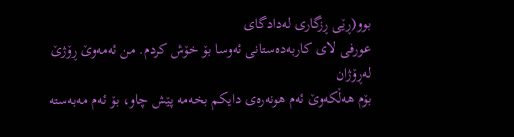بوو(ڕێی ڕزگاری لەدادگای
عورفی لای کاربەدەستانی ئەوسا بۆ خۆش کردم. من ئەمەوێ ڕۆژێ لەڕۆژان
بۆم هەڵکەوێ ئەم هونەرەی دایکم بخەمە پێش چاو، بۆ ئەم مەبەستە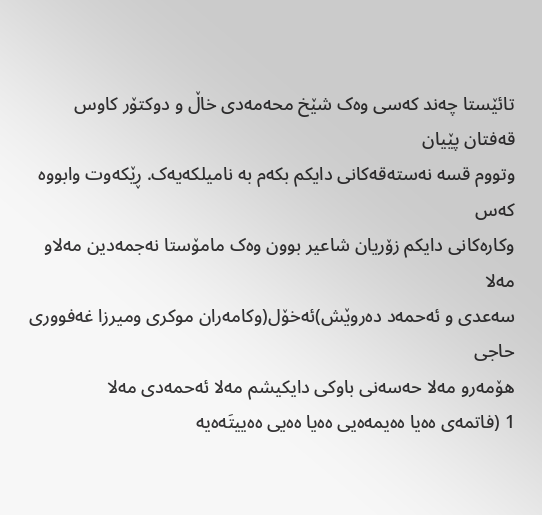تائێستا چەند کەسی وەک شێخ محەمەدی خاڵ و دوکتۆر کاوس قەفتان پێیان
وتووم قسە نەستەقەکانی دایکم بکەم بە نامیلکەیەک. ڕێکەوت وابووە کەس
وکارەکانی دایکم زۆریان شاعیر بوون وەک مامۆستا نەجمەدین مەلاو مەلا
سەعدی و ئەحمەد دەروێش)ئەخۆل(وکامەران موکری ومیرزا غەفووری حاجی
هۆمەرو مەلا حەسەنی باوکی دایکیشم مەلا ئەحمەدی مەلا
1 (فاتمەی ەەیا ەەیمەەیی ەەیا ەەیی ەەییتَەەیە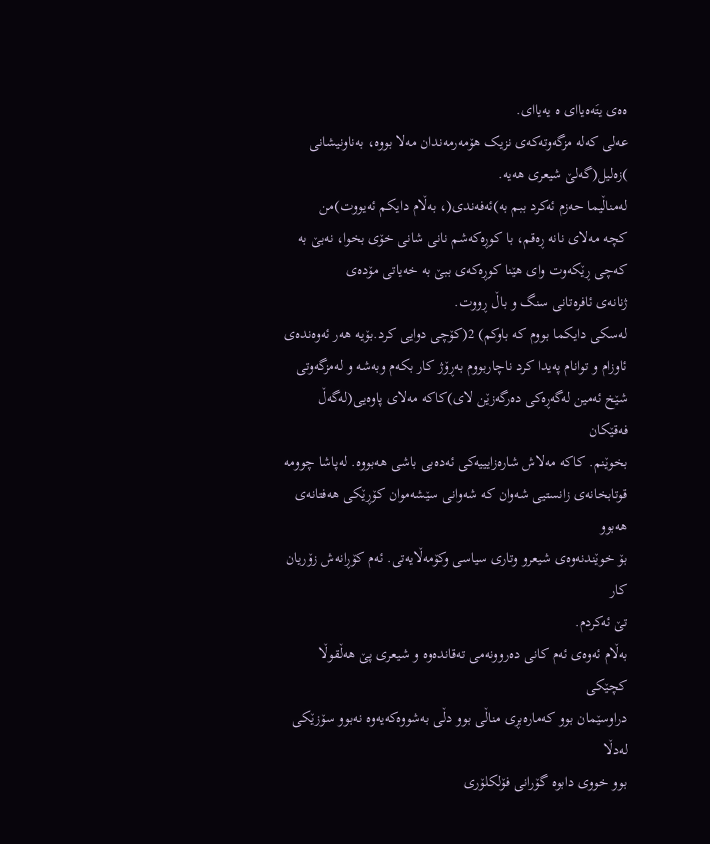ەەی یتَەەیاای ە یەیاای.
عەلی کەلە مزگەوتەکەی نزیک هۆمەرمەندان مەلا بووە، بەناونیشانی
)زەلیل(گەلێ شیعری هەیە.
لەمناڵیما حەزم ئەکرد ببم بە)ئەفەندی(، بەڵام دایکم ئەیووت)من
کچە مەلای نانە ڕەقم، با کوڕەکەشم نانی شانی خۆی بخوا، نەبێ بە
کەچی ڕێکەوت وای هێنا کوڕەکەی ببێ بە خەیاتی مۆدەی
ژنانەی ئافرەتانی سنگ و باڵ ڕووت.
لەسکی دایکما بووم کە باوکم) 2(کۆچی دوایی کرد.بۆیە هەر ئەوەندەی
ئاوزام و توانام پەیدا کرد ناچاربووم بەڕۆژ کار بکەم وبەشه و لەمزگەوتی
شێخ ئەمین لەگەڕەکی دەرگەزێن لای)کاکە مەلای پاوەیی(لەگەڵ فەقێکان
بخوێنم. کاکە مەلاش شارەزایییەکی ئەدەبی باشی هەبووە. لەپاشا چوومە
قوتابخانەی زانستیی شەوان کە شەوانی سێشەموان کۆڕێکی هەفتانەی هەبوو
بۆ خوێندنەوەی شیعرو وتاری سیاسی وکۆمەڵایەتی. ئەم کۆڕانەش زۆریان کار
تێ ئەکردم.
بەڵام ئەوەی ئەم کانی دەروونەمی تەقاندەوه و شیعری پێ هەڵقوڵا کچێکی
دراوسێمان بوو کەمارەبڕی مناڵی بوو دڵی بەشووەکەیەوە نەبوو سۆزێکی لەدڵا
بوو خووی دابوە گۆرانی فۆلکلۆری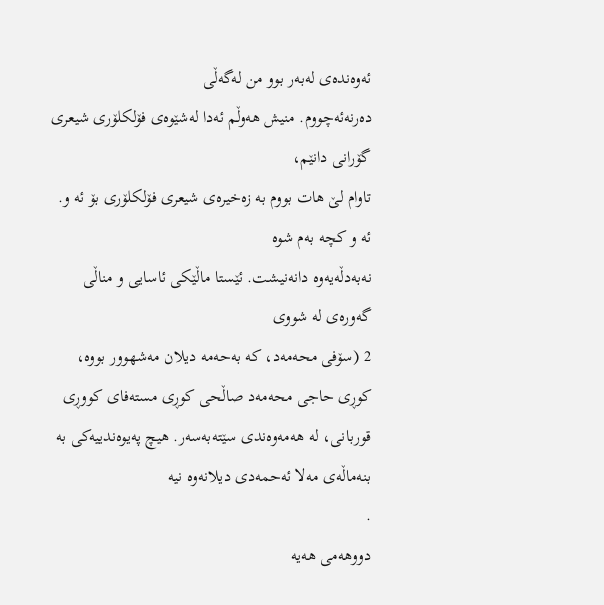ئەوەندەی لەبەر بوو من لەگەڵی
دەرنەئەچووم. منیش هەوڵم ئەدا لەشێوەی فۆلکلۆری شیعری گۆرانی دانێم،
تاوام لێ هات بووم بە زەخیرەی شیعری فۆلکلۆری بۆ ئه و. ئه و کچە بەم شوە
نەبەدڵەیەوە دانەنیشت. ئێستا ماڵێکی ئاسایی و مناڵی گەورەی لە شووی
2 (سۆفی محەمەد، کە بەحەمە دیلان مەشهوور بووە، کوڕی حاجی محەمەد صاڵحی کوڕی مستەفای کووڕی
قوربانی، لە هەمەوەندی سێتەبەسەر. هیچ پەیوەندییەکی بە بنەماڵەی مەلا ئەحمەدی دیلانەوە نیە
.
دووهەمی هەیه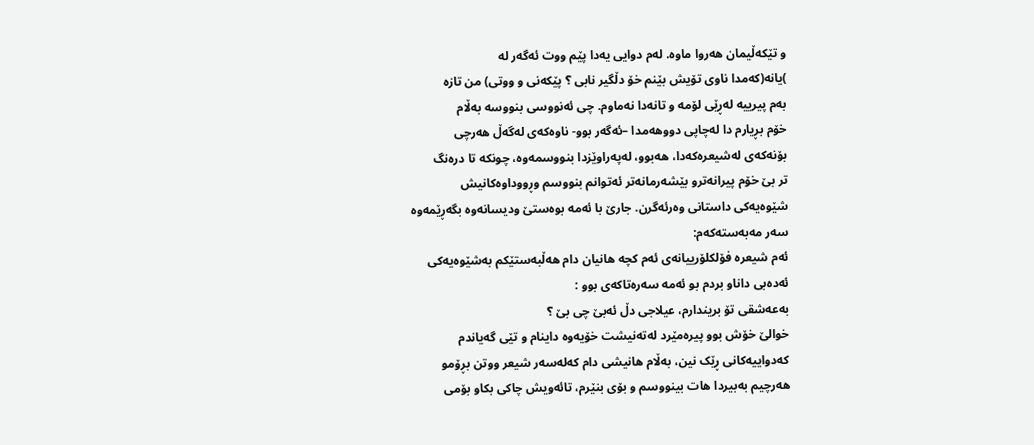و تێکەڵیمان هەروا ماوە. لەم دوایی یەدا پێم ووت ئەگەر لە
)یانە(کەمدا ناوی تۆیش بێنم خۆ دڵگیر نابی ؟ پێکەنی و ووتی) من تازە
بەم پیرییە لەڕێی لۆمه و تانەدا نەماوم. چی ئەنووسی بنووسە بەڵام
خۆم بڕیارم دا لەچاپی دووهەمدا –ئەگەر بوو- ناوەکەی لەگەڵ هەرچی
بۆنەکەی لەشیعرەکەدا، هەبوو، لەپەراوێزدا بنووسمەوە، چونکە تا درەنگ
تر بێ خۆم پیرانەترو بێشەرمانەتر ئەتوانم بنووسم وڕووداوەکانیش
شێوەیەکی داستانی وەرئەگرن. جارێ با ئەمە بوەستێ ودیسانەوە بگەڕێمەوە
سەر مەبەستەکەم:
ئەم شیعرە فۆلکلۆرییانەی ئەم کچە هانیان دام هەڵبەستێکم بەشێوەیەکی
ئەدەبی داناو بردم بو ئەمە سەرەتاکەی بوو :
بەعەشقی تۆ بریندارم، عیلاجی دڵ ئەبێ چی بێ ؟
خوالێ خۆش بوو پیرەمێرد لەتەنیشت خۆیەوە داینام و تێی گەیاندم
کەدواییەکانی ڕێک نین، بەڵام هانیشی دام کەلەسەر شیعر ووتن بڕۆمو
هەرچیم بەبیردا هات بینووسم و بۆی بنێرم، تائەویش چاکی بکاو بۆمی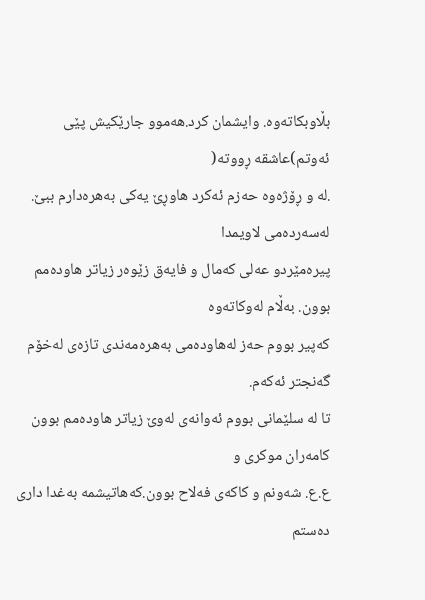بڵاوبکاتەوە. وایشمان کرد.هەموو جارێکیش پێی ئەوتم)عاشقە ڕووتە(
.له و ڕۆژەوە حەزم ئەکرد هاوڕێ یەکی بەهرەدارم ببێ. لەسەردەمی لاویمدا
پیرەمێردو عەلی کەمال و فایەق زێوەر زیاتر هاودەمم بوون. بەڵام لەوکاتەوە
کەپیر بووم حەز لەهاودەمی بەهرەمەندی تازەی لەخۆم گەنجتر ئەکەم.
تا لە سلێمانی بووم ئەوانەی لەوێ زیاتر هاودەمم بوون کامەران موکری و
ع.ع. شەونم و کاکەی فەلاح بوون.کەهاتیشمە بەغدا داری دەستم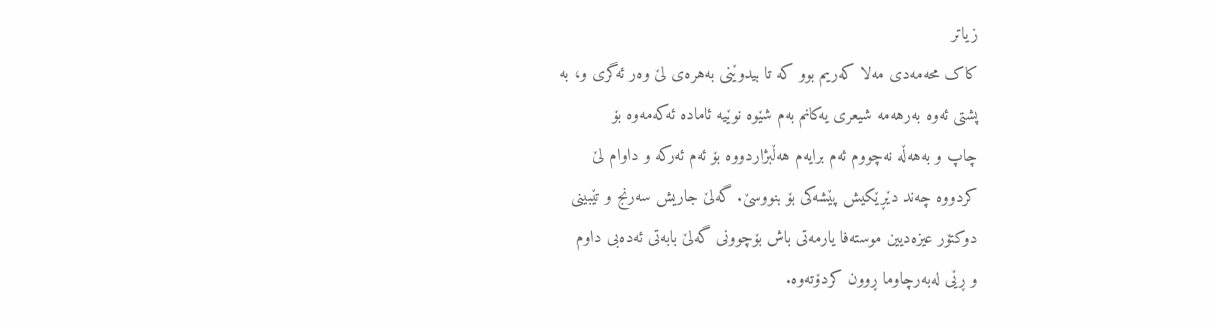زیاتر
کاک محەمەدی مەلا کەریم بوو کە تا بیدوێنی بەهرەی لێ وەر ئەگری و، بە
پشتی ئەوە بەرهەمە شیعری یەکانم بەم شێوە نوێیە ئامادە ئەکەمەوە بۆ
چاپ و بەهەڵە نەچووم ئەم برایەم هەڵبژاردووە بۆ ئەم ئەرکه و داوام لێ
کردووە چەند دێڕێکیش پێشەکی بۆ بنووسێ. گەلێ جاریش سەرنج و تێبینی
دوکتۆر عیزەدیین موستەفا یارمەتی باش بۆچوونی گەلێ بابەتی ئەدەبی داوم
و ڕێی لەبەرچاوما ڕوون کردۆتەوە.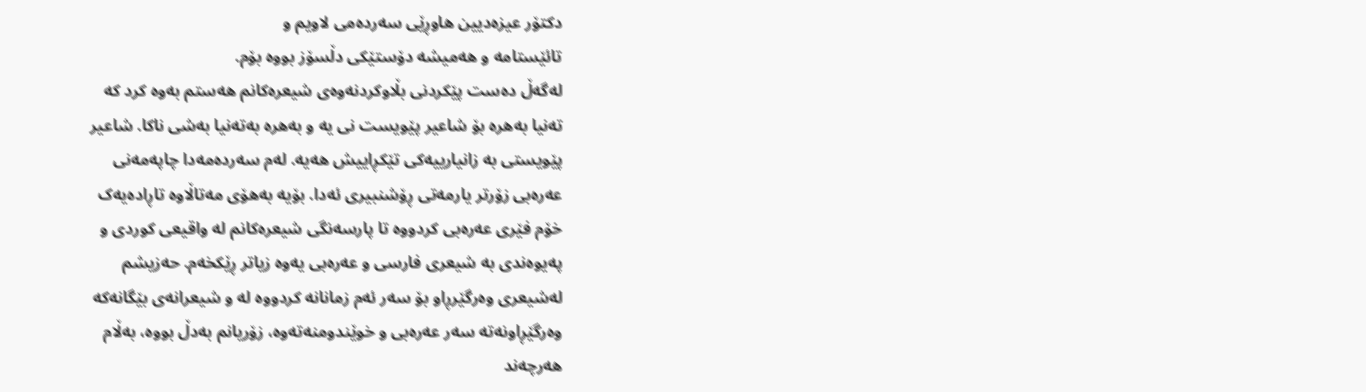دکتۆر عیزەدیین هاوڕێی سەردەمی لاویم و
تائێستامه و هەمیشە دۆستێکی دڵسۆز بووە بۆم.
لەگەڵ دەست پێکردنی بڵاوکردنەوەی شیعرەکانم هەستم بەوە کرد کە
تەنیا بەهرە بۆ شاعیر پێویست نی یە و بەهرە بەتەنیا بەشی ناکا. شاعیر
پێویستی بە زانیارییەکی تێکڕاییش هەیە. لەم سەردەمەدا چاپەمەنی
عەرەبی زۆرتر یارمەتی ڕۆشنبیری ئەدا. بۆیە بەهۆی مەتاڵاوە تاڕادەیەک
خۆم فێری عەرەبی کردووە تا پارسەنگی شیعرەکانم لە واقیعی کوردی و
پەیوەندی بە شیعری فارسی و عەرەبی یەوە زیاتر ڕێکخەم. حەزیشم
لەشیعری وەرگێرڕاو بۆ سەر ئەم زمانانە کردووە له و شیعرانەی بێگانەکە
وەرگێڕاونەتە سەر عەرەبی و خوێندومنەتەوە، زۆریانم بەدڵ بووە، بەڵام
هەرچەند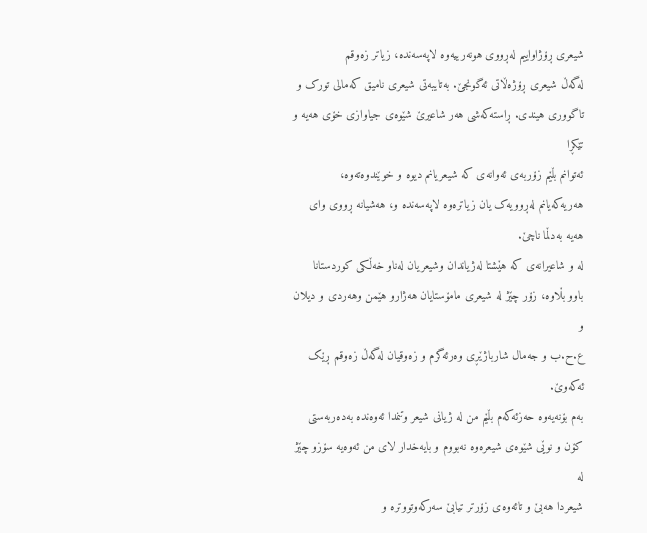شیعری ڕۆژاواییم لەڕووی هونەرییەوە لاپەسەندە، زیاتر زەوقم
لەگەڵ شیعری ڕۆژەڵاتی ئەگونجێ. بەتایبەتی شیعری نامیق کەمالی تورک و
تاگووری هیندی. ڕاستەکەشی هەر شاعیرێ شێوەی جیاوازی خۆی هەیه و تێکڕا
ئەتوانم بڵێم زۆربەی ئەوانەی کە شیعریانم دیوه و خوێندوەتەوە،
هەریەکەیانم لەڕوویەک یان زیاترەوە لاپەسەنده و، هەشیانە ڕووی وای
هەیە بەدڵما ناچێ.
له و شاعیرانەی کە هێشتا لەژیاندان وشیعریان لەناو خەڵکی کوردستانا
باوو بڵاوە، زۆر چێژ لە شیعری مامۆستایان هەژارو هێمن وهەردی و دیلان و
ع.ح.ب و جەمال شارباژێڕی وەرئەگرم و زەوقیان لەگەڵ زەوقم ڕێک ئەکەوێ.
بەم بۆنەیەوە حەزئەکەم بڵێم من لە ژیانی شیعر وتنمدا ئەوەندە بەدەربەستی
کۆن و نوێی شێوەی شیعرەوە نەبووم و بایەخدار لای من ئەوەیە سۆزو چێژ لە
شیعردا هەبێ و تائەوەی زۆرتر تیابێ سەرکەوتووتره و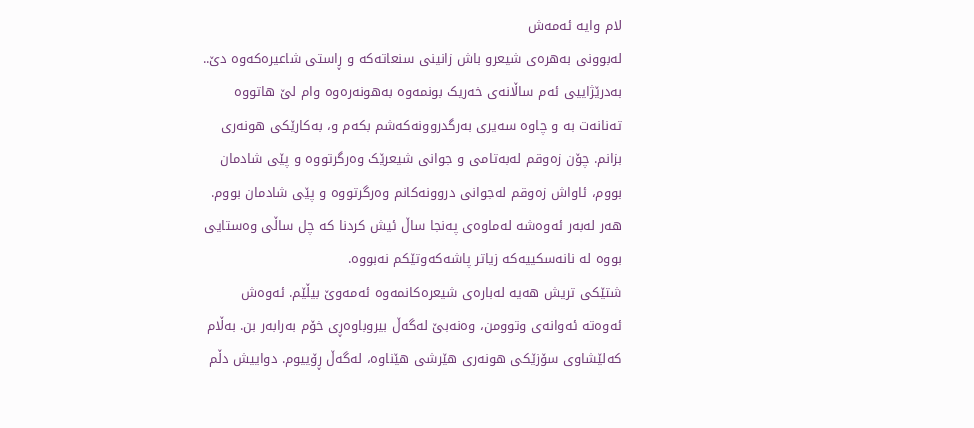لام وایە ئەمەش
لەبوونی بەهرەی شیعرو باش زانینی سنعاتەکە و ڕاستی شاعیرەکەوە دێ..
بەدرێژاییی ئەم ساڵانەی خەریک بونمەوە بەهونەرەوە وام لێ هاتووە
تەنانەت به و چاوە سەیری بەرگدروونەکەشم بکەم و، بەکارێکی هونەری
بزانم. چۆن زەوقم لەبەتامی و جوانی شیعرێک وەرگرتووه و پێی شادمان
بووم، ئاواش زەوقم لەجوانی دروونەکانم وەرگرتووه و پێی شادمان بووم.
هەر لەبەر ئەوەشە لەماوەی پەنجا ساڵ ئیش کردنا کە چل ساڵی وەستایی
بووە لە نانەسکییەکە زیاتر پاشەکەوتێکم نەبووە.
شتێکی تریش هەیە لەبارەی شیعرەکانمەوە ئەمەوێ بیڵێم. ئەوەش
ئەوەتە ئەوانەی وتوومن، وەنەبێ لەگەڵ بیروباوەڕی خۆم بەرابەر بن. بەڵام
کەلێشاوی سۆزێکی هونەری هێرشی هێناوە، لەگەڵ ڕۆییوم. دواییش دڵم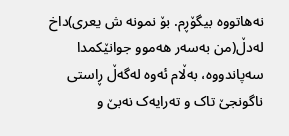نەهاتووە بیگۆڕم. بۆ نمونە ش یعری)داخ لەدڵ(من بەسەر هەموو جوانێکمدا
سەپاندووە، بەڵام ئەوە لەگەڵ ڕاستی ناگونجێ تاک و تەرایەک نەبێ و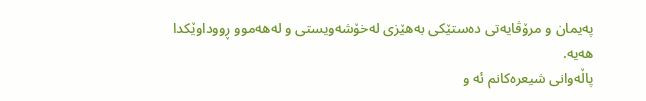پەیمان و مرۆڤایەتی دەستێکی بەهێزی لەخۆشەویستی و لەهەموو ڕووداوێکدا
هەیە.
پاڵەوانی شیعرەکانم ئه و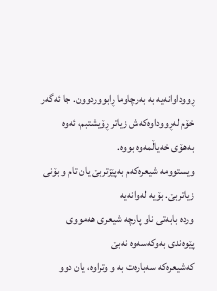ڕووداوانەیە بە بەرچاوما ڕابووردوون. جا ئەگەر
خۆم لەڕووداوەکەش زیاتر ڕۆیشتبم، ئەوە بەهۆی خەیاڵمەوە بووە.
ویستوومە شیعرەکەم بەپێزتربێ یان تام و بۆنی زیاتربێ. بۆیە لەوانەیە
وردە بابەتی ناو پارچە شیعری هەمووی پێوەندی بەوکەسەوە نەبێ
کەشیعرەکە سەبارەت به و وتراوە، یان دوو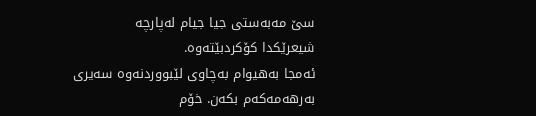سێ مەبەستی جیا جیام لەپارچە
شیعرێکدا کۆکردبێتەوە.
ئەمجا بەهیوام بەچاوی لێبووردنەوە سەیری بەرهەمەکەم بکەن. خۆم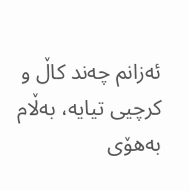ئەزانم چەند کاڵ و کرچیی تیایە، بەڵام بەهۆی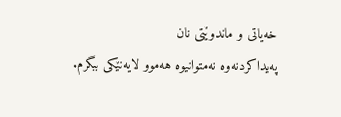خەیاتی و ماندوێتی نان
پەیداکردنەوە نەمتوانیوە هەموو لایەنێکی ببگرم.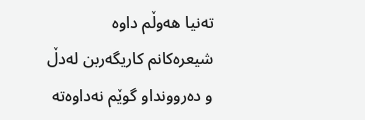تەنیا هەوڵم داوە
شیعرەکانم کاریگەربن لەدڵ و دەروونداو گوێم نەداوەتە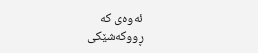ئەوەی کە
ڕووکەشێکی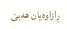ڕازاوەیان هەبێ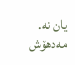یان نە.
مەدهۆش